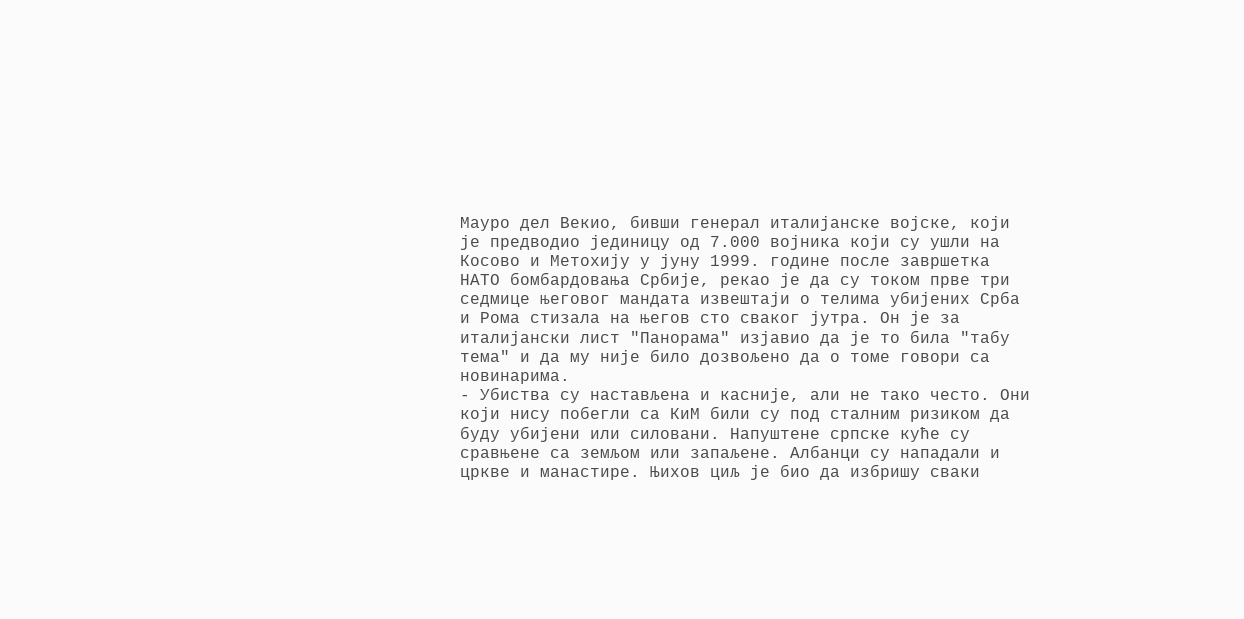Мауро дел Векио, бивши генерал италијанске војске, који је предводио јединицу од 7.000 војника који су ушли на Косово и Метохију у јуну 1999. године после завршетка НАТО бомбардовања Србије, рекао је да су током прве три седмице његовог мандата извештаји о телима убијених Срба и Рома стизала на његов сто сваког јутра. Он је за италијански лист "Панорама" изјавио да је то била "табу тема" и да му није било дозвољено да о томе говори са новинарима.
- Убиства су настављена и касније, али не тако често. Они који нису побегли са КиМ били су под сталним ризиком да буду убијени или силовани. Напуштене српске куће су сравњене са земљом или запаљене. Албанци су нападали и цркве и манастире. Њихов циљ је био да избришу сваки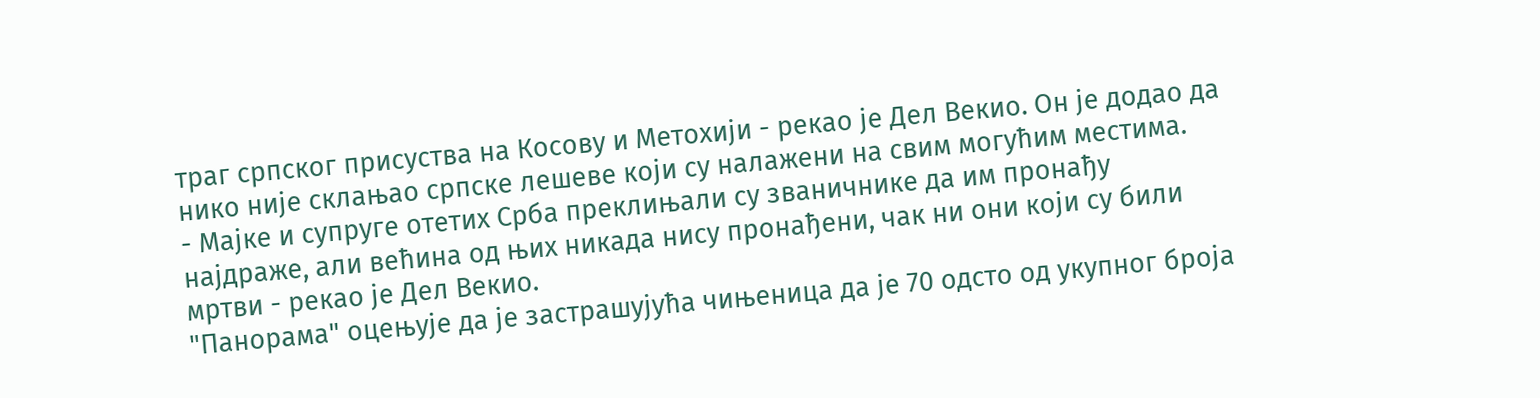траг српског присуства на Косову и Метохији - рекао је Дел Векио. Он је додао да нико није склањао српске лешеве који су налажени на свим могућим местима.
- Мајке и супруге отетих Срба преклињали су званичнике да им пронађу најдраже, али већина од њих никада нису пронађени, чак ни они који су били мртви - рекао је Дел Векио.
"Панорама" оцењује да је застрашујућа чињеница да је 70 одсто од укупног броја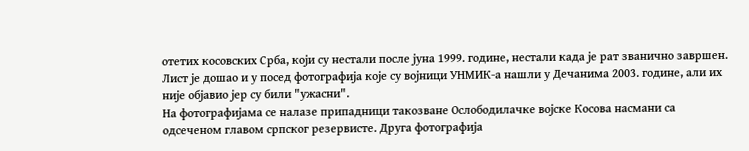отетих косовских Срба, који су нестали после јуна 1999. године, нестали када је рат званично завршен.
Лист је дошао и у посед фотографија које су војници УНМИК-а нашли у Дечанима 2003. године, али их није објавио јер су били "ужасни".
На фотографијама се налазе припадници такозване Ослободилачке војске Косова насмани са одсеченом главом српског резервисте. Друга фотографија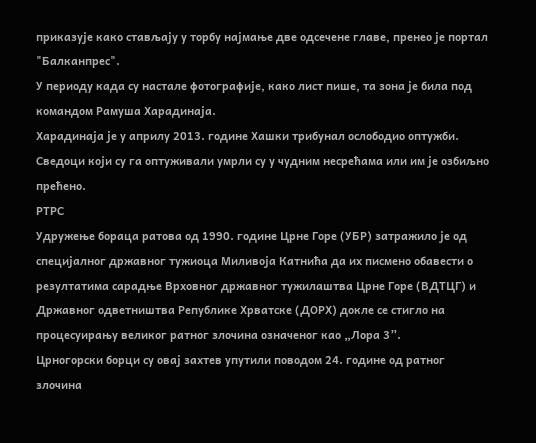приказује како стављају у торбу најмање две одсечене главе, пренео је портал "Балканпрес".
У периоду када су настале фотографије, како лист пише, та зона је била под командом Рамуша Харадинаја.
Харадинаја је у априлу 2013. године Хашки трибунал ослободио оптужби.
Сведоци који су га оптуживали умрли су у чудним несрећама или им је озбиљно прећено.
РТРС
Удружење бораца ратова од 1990. године Црне Горе (УБР) затражило је од специјалног државног тужиоца Миливоја Катнића да их писмено обавести о резултатима сарадње Врховног државног тужилаштва Црне Горе (ВДТЦГ) и Државног одветништва Републике Хрватске (ДОРХ) докле се стигло на процесуирању великог ратног злочина означеног као „Лора 3”.
Црногорски борци су овај захтев упутили поводом 24. године од ратног злочина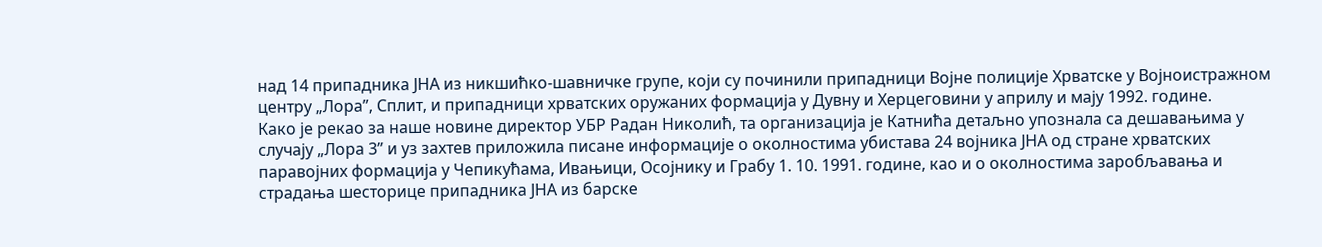над 14 припадника ЈНА из никшићко-шавничке групе, који су починили припадници Војне полиције Хрватске у Војноистражном центру „Лора”, Сплит, и припадници хрватских оружаних формација у Дувну и Херцеговини у априлу и мају 1992. године.
Како је рекао за наше новине директор УБР Радан Николић, та организација је Катнића детаљно упознала са дешавањима у случају „Лора 3” и уз захтев приложила писане информације о околностима убистава 24 војника ЈНА од стране хрватских паравојних формација у Чепикућама, Ивањици, Осојнику и Грабу 1. 10. 1991. године, као и о околностима заробљавања и страдања шесторице припадника ЈНА из барске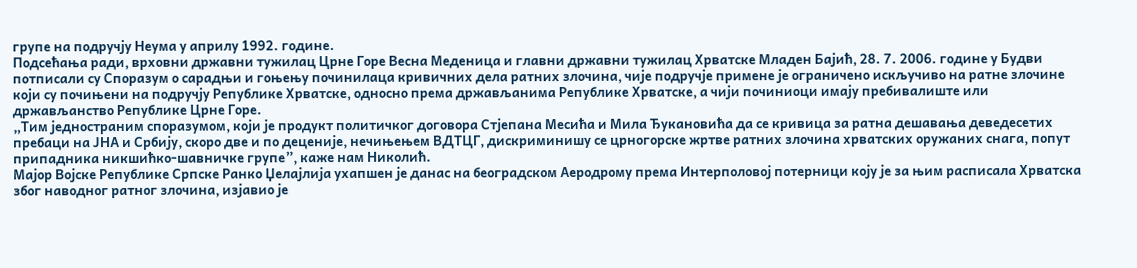групе на подручју Неума у априлу 1992. године.
Подсећања ради, врховни државни тужилац Црне Горе Весна Меденица и главни државни тужилац Хрватске Младен Бајић, 28. 7. 2006. године у Будви потписали су Споразум о сарадњи и гоњењу починилаца кривичних дела ратних злочина, чије подручје примене је ограничено искључиво на ратне злочине који су почињени на подручју Републике Хрватске, односно према држављанима Републике Хрватске, а чији починиоци имају пребивалиште или држављанство Републике Црне Горе.
„Тим једностраним споразумом, који је продукт политичког договора Стјепана Месића и Мила Ђукановића да се кривица за ратна дешавања деведесетих пребаци на ЈНА и Србију, скоро две и по деценије, нечињењем ВДТЦГ, дискриминишу се црногорске жртве ратних злочина хрватских оружаних снага, попут припадника никшићко-шавничке групе”, каже нам Николић.
Мајор Војске Републике Српске Ранко Џелајлија ухапшен је данас на београдском Аеродрому према Интерполовој потерници коју је за њим расписала Хрватска због наводног ратног злочина, изјавио је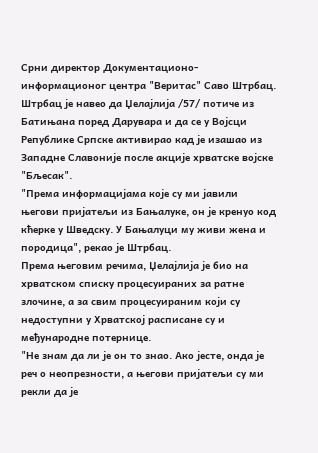Срни директор Документационо-информационог центра "Веритас" Саво Штрбац. Штрбац је навео да Џелајлија /57/ потиче из Батињана поред Дарувара и да се у Војсци Републике Српске активирао кад је изашао из Западне Славоније после акције хрватске војске "Бљесак".
"Према информацијама које су ми јавили његови пријатељи из Бањалуке, он је кренуо код кћерке у Шведску. У Бањалуци му живи жена и породица", рекао је Штрбац.
Према његовим речима, Џелајлија је био на хрватском списку процесуираних за ратне злочине, а за свим процесуираним који су недоступни у Хрватској расписане су и међународне потернице.
"Не знам да ли је он то знао. Ако јесте, онда је реч о неопрезности, а његови пријатељи су ми рекли да је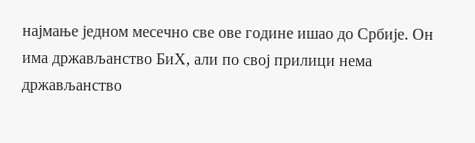најмање једном месечно све ове године ишао до Србије. Он има држављанство БиХ, али по свој прилици нема држављанство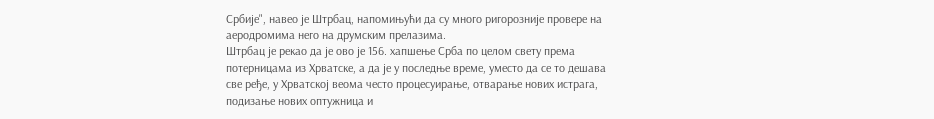Србије", навео је Штрбац, напомињући да су много ригорозније провере на аеродромима него на друмским прелазима.
Штрбац је рекао да је ово је 156. хапшење Срба по целом свету према потерницама из Хрватске, а да је у последње време, уместо да се то дешава све ређе, у Хрватској веома често процесуирање, отварање нових истрага, подизање нових оптужница и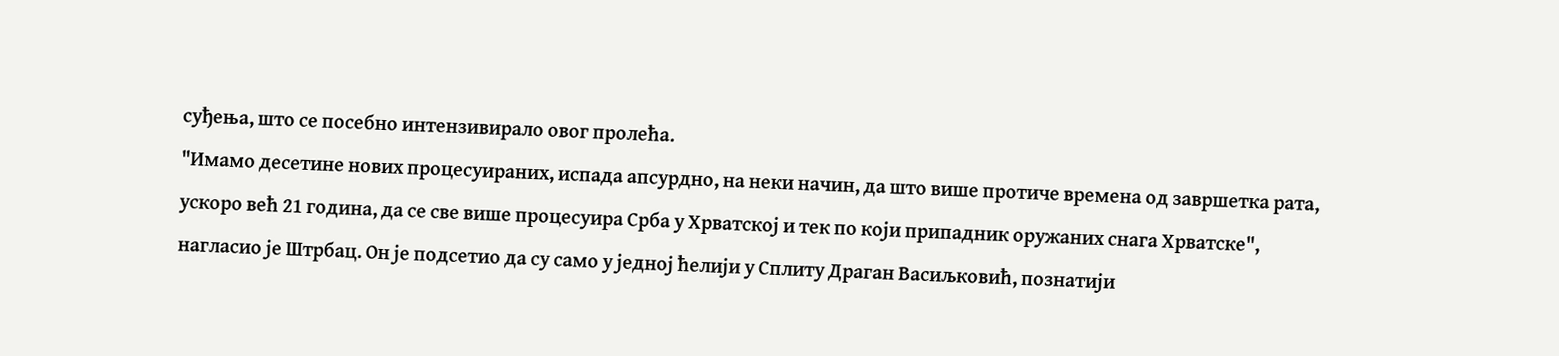суђења, што се посебно интензивирало овог пролећа.
"Имамо десетине нових процесуираних, испада апсурдно, на неки начин, да што више протиче времена од завршетка рата, ускоро већ 21 година, да се све више процесуира Срба у Хрватској и тек по који припадник оружаних снага Хрватске", нагласио је Штрбац. Он је подсетио да су само у једној ћелији у Сплиту Драган Васиљковић, познатији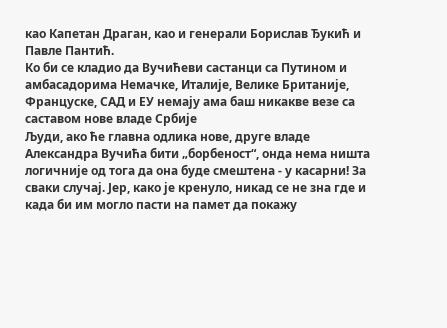као Капетан Драган, као и генерали Борислав Ђукић и Павле Пантић.
Ко би се кладио да Вучићеви састанци са Путином и амбасадорима Немачке, Италије, Велике Британије, Француске, САД и ЕУ немају ама баш никакве везе са саставом нове владе Србије
Људи, ако ће главна одлика нове, друге владе Александра Вучића бити „борбеност“, онда нема ништа логичније од тога да она буде смештена - у касарни! За сваки случај. Јер, како је кренуло, никад се не зна где и када би им могло пасти на памет да покажу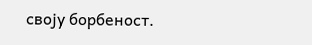своју борбеност.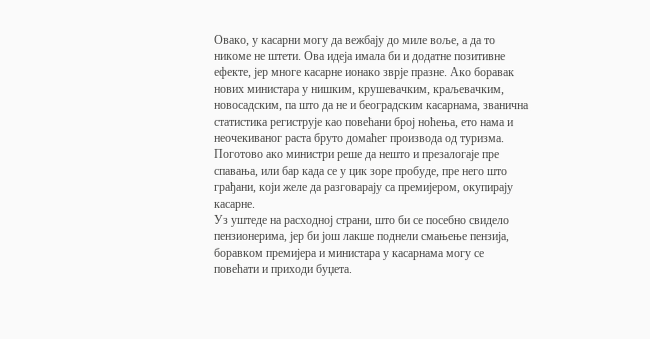Овако, у касарни могу да вежбају до миле воље, а да то никоме не штети. Ова идеја имала би и додатне позитивне ефекте, јер многе касарне ионако зврје празне. Ако боравак нових министара у нишким, крушевачким, краљевачким, новосадским, па што да не и београдским касарнама, званична статистика региструје као повећани број ноћења, ето нама и неочекиваног раста бруто домаћег производа од туризма. Поготово ако министри реше да нешто и презалогаје пре спавања, или бар када се у цик зоре пробуде, пре него што грађани, који желе да разговарају са премијером, окупирају касарне.
Уз уштеде на расходној страни, што би се посебно свидело пензионерима, јер би још лакше поднели смањење пензија, боравком премијера и министара у касарнама могу се повећати и приходи буџета.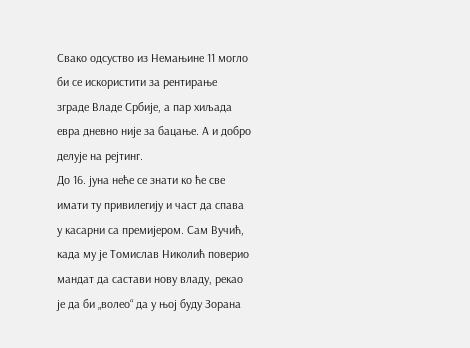Свако одсуство из Немањине 11 могло би се искористити за рентирање зграде Владе Србије, а пар хиљада евра дневно није за бацање. А и добро делује на рејтинг.
До 16. јуна неће се знати ко ће све имати ту привилегију и част да спава у касарни са премијером. Сам Вучић, када му је Томислав Николић поверио мандат да састави нову владу, рекао је да би „волео“ да у њој буду Зорана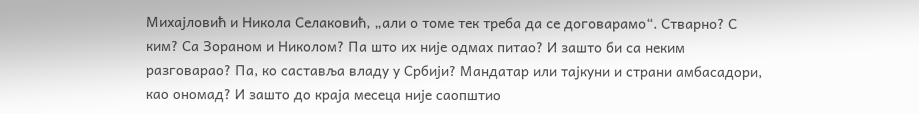Михајловић и Никола Селаковић, „али о томе тек треба да се договарамо“. Стварно? С ким? Са Зораном и Николом? Па што их није одмах питао? И зашто би са неким разговарао? Па, ко саставља владу у Србији? Мандатар или тајкуни и страни амбасадори, као ономад? И зашто до краја месеца није саопштио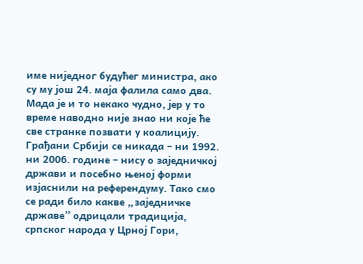име ниједног будућег министра, ако су му још 24. маја фалила само два. Мада је и то некако чудно, јер у то време наводно није знао ни које ће све странке позвати у коалицију.
Грађани Србији се никада – ни 1992. ни 2006. године – нису о заједничкој држави и посебно њеној форми изјаснили на референдуму. Тако смо се ради било какве „заједничке државе” одрицали традиција, српског народа у Црној Гори,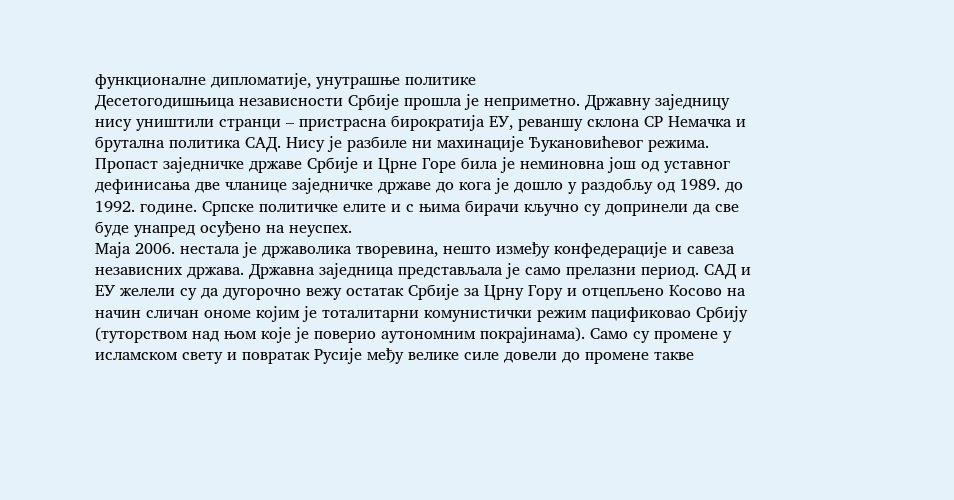функционалне дипломатије, унутрашње политике
Десетогодишњица независности Србије прошла је неприметно. Државну заједницу нису уништили странци – пристрасна бирократија ЕУ, реваншу склона СР Немачка и брутална политика САД. Нису је разбиле ни махинације Ђукановићевог режима. Пропаст заједничке државе Србије и Црне Горе била је неминовна још од уставног дефинисања две чланице заједничке државе до кога је дошло у раздобљу од 1989. до 1992. године. Српске политичке елите и с њима бирачи кључно су допринели да све буде унапред осуђено на неуспех.
Маја 2006. нестала је државолика творевина, нешто између конфедерације и савеза независних држава. Државна заједница представљала је само прелазни период. САД и ЕУ желели су да дугорочно вежу остатак Србије за Црну Гору и отцепљено Косово на начин сличан ономе којим је тоталитарни комунистички режим пацификовао Србију (туторством над њом које је поверио аутономним покрајинама). Само су промене у исламском свету и повратак Русије међу велике силе довели до промене такве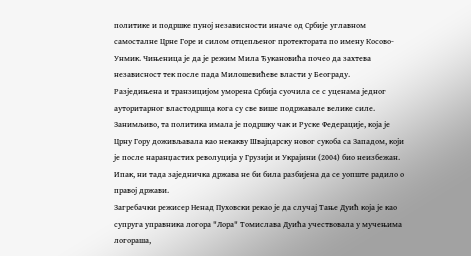политике и подршке пуној независности иначе од Србије углавном самосталне Црне Горе и силом отцепљеног протектората по имену Косово-Унмик. Чињеница је да је режим Мила Ђукановића почео да захтева независност тек после пада Милошевићеве власти у Београду.
Разједињена и транзицијом уморена Србија суочила се с уценама једног ауторитарног властодршца кога су све више подржавале велике силе. Занимљиво, та политика имала је подршку чак и Руске Федерације, која је Црну Гору доживљавала као некакву Швајцарску новог сукоба са Западом, који је после наранџастих револуција у Грузији и Украјини (2004) био неизбежан. Ипак, ни тада заједничка држава не би била разбијена да се уопште радило о правој држави.
Загребачки режисер Ненад Пуховски рекао је да случај Тање Дуић која је као супруга управника логора "Лора" Томислава Дуића учествовала у мучењима логораша,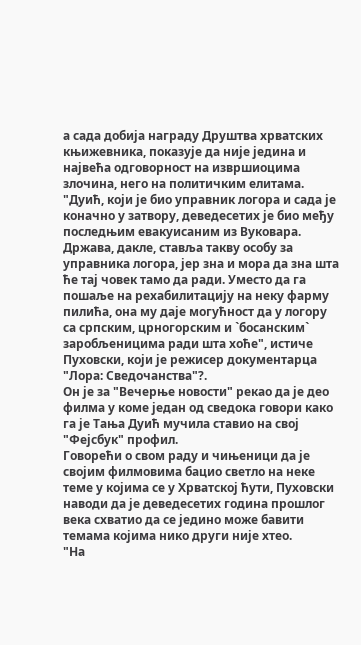а сада добија награду Друштва хрватских књижевника, показује да није једина и највећа одговорност на извршиоцима злочина, него на политичким елитама.
"Дуић, који је био управник логора и сада је коначно у затвору, деведесетих је био међу последњим евакуисаним из Вуковара. Држава, дакле, ставља такву особу за управника логора, јер зна и мора да зна шта ће тај човек тамо да ради. Уместо да га пошаље на рехабилитацију на неку фарму пилића, она му даје могућност да у логору са српским, црногорским и `босанским` заробљеницима ради шта хоће", истиче Пуховски, који је режисер документарца "Лора: Сведочанства"?.
Он је за "Вечерње новости" рекао да је део филма у коме један од сведока говори како га је Тања Дуић мучила ставио на свој "Фејсбук" профил.
Говорећи о свом раду и чињеници да је својим филмовима бацио светло на неке теме у којима се у Хрватској ћути, Пуховски наводи да је деведесетих година прошлог века схватио да се једино може бавити темама којима нико други није хтео.
"На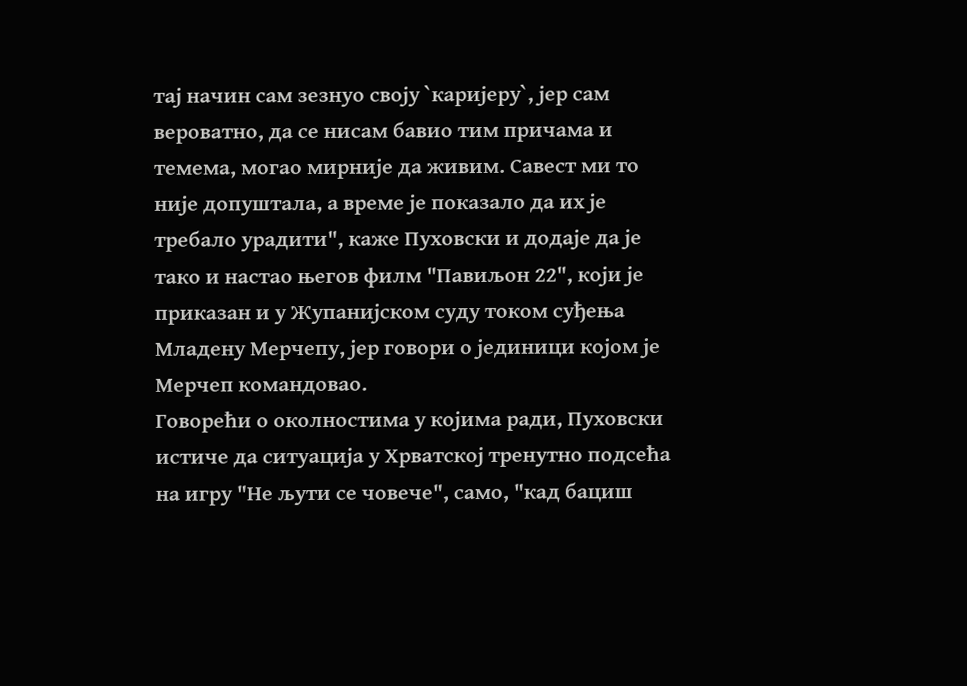тај начин сам зезнуо своју `каријеру`, јер сам вероватно, да се нисам бавио тим причама и темема, могао мирније да живим. Савест ми то није допуштала, а време је показало да их је требало урадити", каже Пуховски и додаје да је тако и настао његов филм "Павиљон 22", који је приказан и у Жупанијском суду током суђења Младену Мерчепу, јер говори о јединици којом је Мерчеп командовао.
Говорећи о околностима у којима ради, Пуховски истиче да ситуација у Хрватској тренутно подсећа на игру "Не љути се човече", само, "кад бациш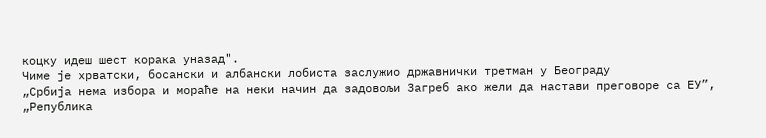коцку идеш шест корака уназад".
Чиме је хрватски, босански и албански лобиста заслужио државнички третман у Београду
„Србија нема избора и мораће на неки начин да задовољи Загреб ако жели да настави преговоре са ЕУ”, „Република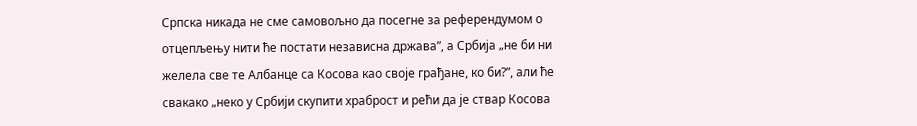Српска никада не сме самовољно да посегне за референдумом о отцепљењу нити ће постати независна држава”, а Србија „не би ни желела све те Албанце са Косова као своје грађане, ко би?”, али ће свакако „неко у Србији скупити храброст и рећи да је ствар Косова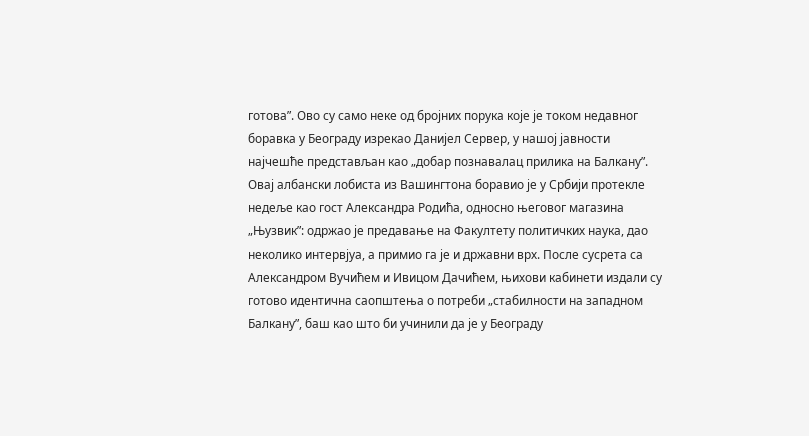готова”. Ово су само неке од бројних порука које је током недавног боравка у Београду изрекао Данијел Сервер, у нашој јавности најчешће представљан као „добар познавалац прилика на Балкану”. Овај албански лобиста из Вашингтона боравио је у Србији протекле недеље као гост Александра Родића, односно његовог магазина „Њузвик”: одржао је предавање на Факултету политичких наука, дао неколико интервјуа, а примио га је и државни врх. После сусрета са Александром Вучићем и Ивицом Дачићем, њихови кабинети издали су готово идентична саопштења о потреби „стабилности на западном Балкану”, баш као што би учинили да је у Београду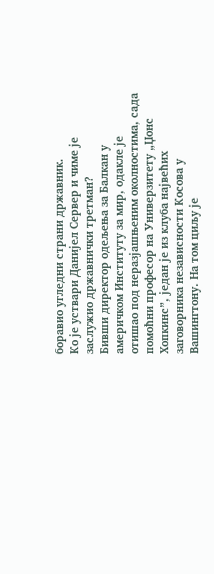боравио угледни страни државник.
Ко је уствари Данијел Сервер и чиме је заслужио државнички третман?
Бивши директор одељења за Балкан у америчком Институту за мир, одакле је отишао под неразјашњеним околностима, сада помоћни професор на Универзитету „Џонс Хопкинс”, један је из клуба највећих заговорника независности Косова у Вашингтону. На том циљу је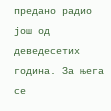предано радио још од деведесетих година. За њега се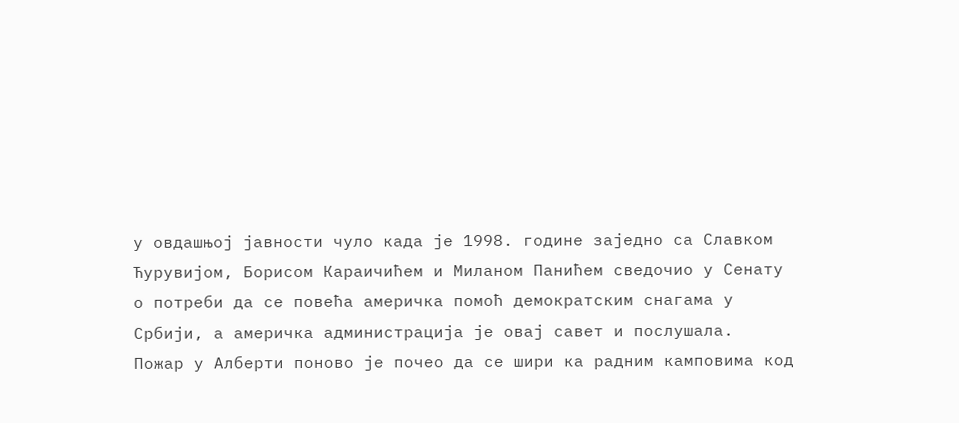у овдашњој јавности чуло када је 1998. године заједно са Славком Ћурувијом, Борисом Караичићем и Миланом Панићем сведочио у Сенату о потреби да се повећа америчка помоћ демократским снагама у Србији, а америчка администрација је овај савет и послушала.
Пожар у Алберти поново је почео да се шири ка радним камповима код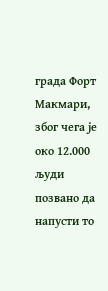града Форт Макмари, због чега је око 12.000 људи позвано да напусти то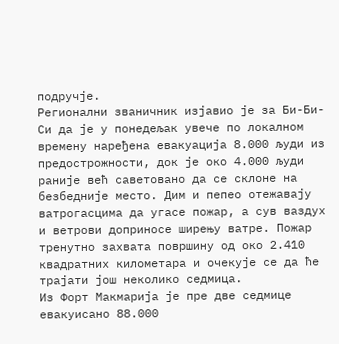подручје.
Регионални званичник изјавио је за Би-Би-Си да је у понедељак увече по локалном времену наређена евакуација 8.000 људи из предострожности, док је око 4.000 људи раније већ саветовано да се склоне на безбедније место. Дим и пепео отежавају ватрогасцима да угасе пожар, а сув ваздух и ветрови доприносе ширењу ватре. Пожар тренутно захвата површину од око 2.410 квадратних километара и очекује се да ће трајати још неколико седмица.
Из Форт Макмарија је пре две седмице евакуисано 88.000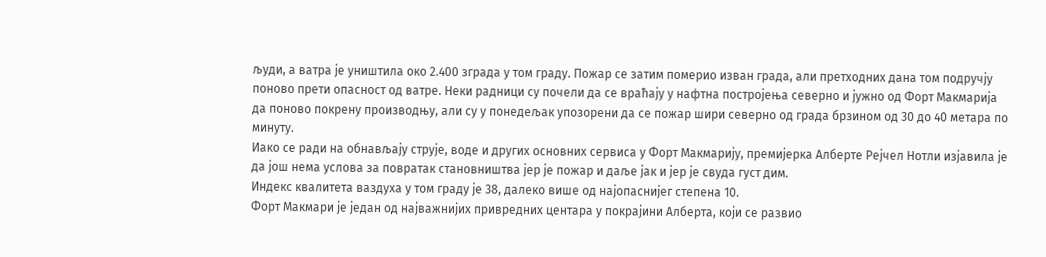људи, а ватра је уништила око 2.400 зграда у том граду. Пожар се затим померио изван града, али претходних дана том подручју поново прети опасност од ватре. Неки радници су почели да се враћају у нафтна постројења северно и јужно од Форт Макмарија да поново покрену производњу, али су у понедељак упозорени да се пожар шири северно од града брзином од 30 до 40 метара по минуту.
Иако се ради на обнављају струје, воде и других основних сервиса у Форт Макмарију, премијерка Алберте Рејчел Нотли изјавила је да још нема услова за повратак становништва јер је пожар и даље јак и јер је свуда густ дим.
Индекс квалитета ваздуха у том граду је 38, далеко више од најопаснијег степена 10.
Форт Макмари је један од најважнијих привредних центара у покрајини Алберта, који се развио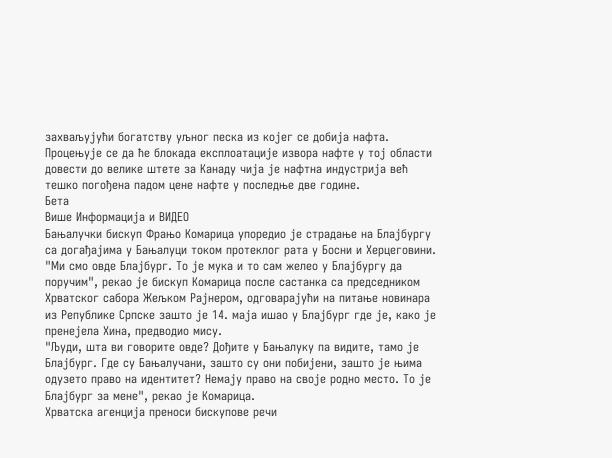захваљујући богатству уљног песка из којег се добија нафта. Процењује се да ће блокада експлоатације извора нафте у тој области довести до велике штете за Канаду чија је нафтна индустрија већ тешко погођена падом цене нафте у последње две године.
Бета
Више Информација и ВИДЕО
Бањалучки бискуп Фрањо Комарица упоредио је страдање на Блајбургу са догађајима у Бањалуци током протеклог рата у Босни и Херцеговини.
"Ми смо овде Блајбург. То је мука и то сам желео у Блајбургу да поручим", рекао је бискуп Комарица после састанка са председником Хрватског сабора Жељком Рајнером, одговарајући на питање новинара из Републике Српске зашто је 14. маја ишао у Блајбург где је, како је пренејела Хина, предводио мису.
"Људи, шта ви говорите овде? Дођите у Бањалуку па видите, тамо је Блајбург. Где су Бањалучани, зашто су они побијени, зашто је њима одузето право на идентитет? Немају право на своје родно место. То је Блајбург за мене", рекао је Комарица.
Хрватска агенција преноси бискупове речи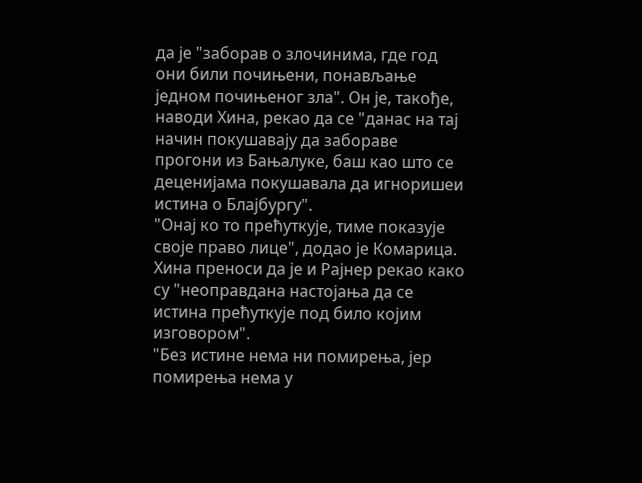да је "заборав о злочинима, где год они били почињени, понављање једном почињеног зла". Он је, такође, наводи Хина, рекао да се "данас на тај начин покушавају да забораве прогони из Бањалуке, баш као што се деценијама покушавала да игноришеи истина о Блајбургу".
"Онај ко то прећуткује, тиме показује своје право лице", додао је Комарица.
Хина преноси да је и Рајнер рекао како су "неоправдана настојања да се истина прећуткује под било којим изговором".
"Без истине нема ни помирења, јер помирења нема у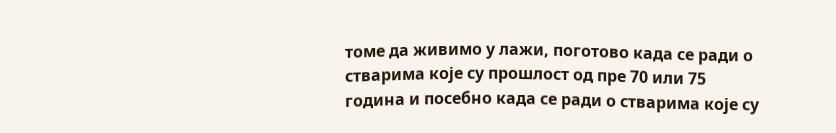томе да живимо у лажи, поготово када се ради о стварима које су прошлост од пре 70 или 75 година и посебно када се ради о стварима које су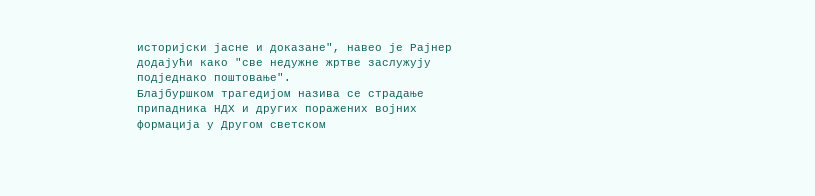историјски јасне и доказане", навео је Рајнер додајући како "све недужне жртве заслужују подједнако поштовање".
Блајбуршком трагедијом назива се страдање припадника НДХ и других поражених војних формација у Другом светском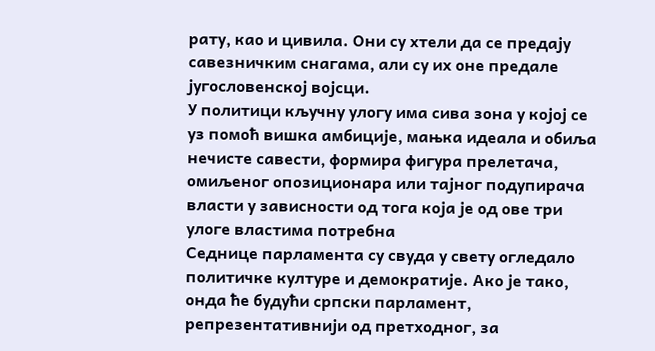рату, као и цивила. Они су хтели да се предају савезничким снагама, али су их оне предале југословенској војсци.
У политици кључну улогу има сива зона у којој се уз помоћ вишка амбиције, мањка идеала и обиља нечисте савести, формира фигура прелетача, омиљеног опозиционара или тајног подупирача власти у зависности од тога која је од ове три улоге властима потребна
Седнице парламента су свуда у свету огледало политичке културе и демократије. Ако је тако, онда ће будући српски парламент, репрезентативнији од претходног, за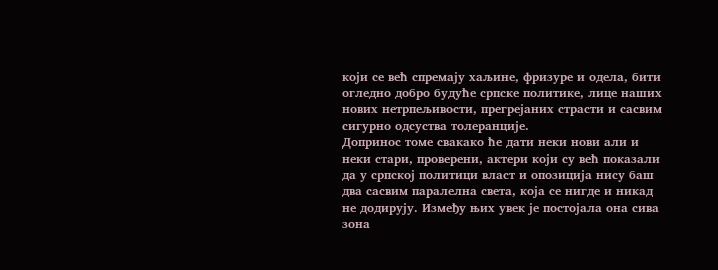који се већ спремају хаљине, фризуре и одела, бити огледно добро будуће српске политике, лице наших нових нетрпељивости, прегрејаних страсти и сасвим сигурно одсуства толеранције.
Допринос томе свакако ће дати неки нови али и неки стари, проверени, актери који су већ показали да у српској политици власт и опозиција нису баш два сасвим паралелна света, која се нигде и никад не додирују. Између њих увек је постојала она сива зона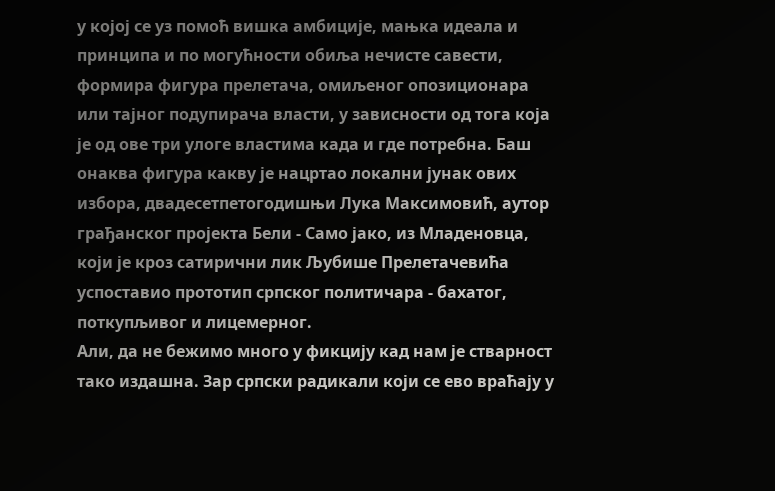у којој се уз помоћ вишка амбиције, мањка идеала и принципа и по могућности обиља нечисте савести, формира фигура прелетача, омиљеног опозиционара или тајног подупирача власти, у зависности од тога која је од ове три улоге властима када и где потребна. Баш онаква фигура какву је нацртао локални јунак ових избора, двадесетпетогодишњи Лука Максимовић, аутор грађанског пројекта Бели - Само јако, из Младеновца, који је кроз сатирични лик Љубише Прелетачевића успоставио прототип српског политичара - бахатог, поткупљивог и лицемерног.
Али, да не бежимо много у фикцију кад нам је стварност тако издашна. Зар српски радикали који се ево враћају у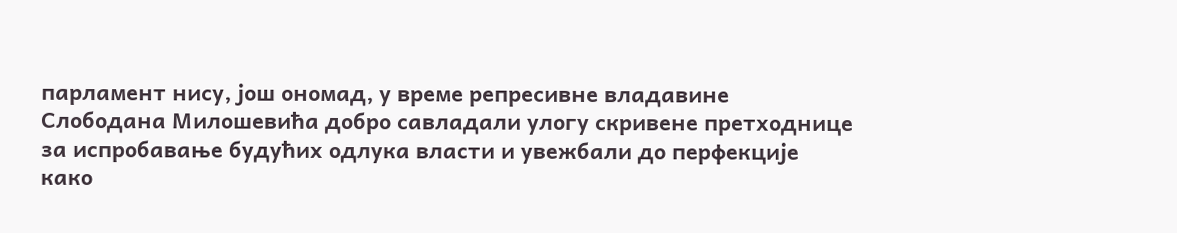парламент нису, још ономад, у време репресивне владавине Слободана Милошевића добро савладали улогу скривене претходнице за испробавање будућих одлука власти и увежбали до перфекције како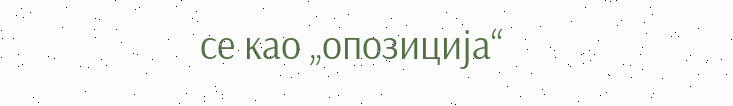се као „опозиција“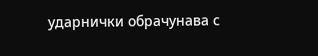ударнички обрачунава с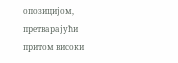опозицијом, претварајући притом високи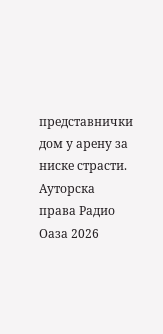представнички дом у арену за ниске страсти.
Ауторска права Радио Оаза 2026